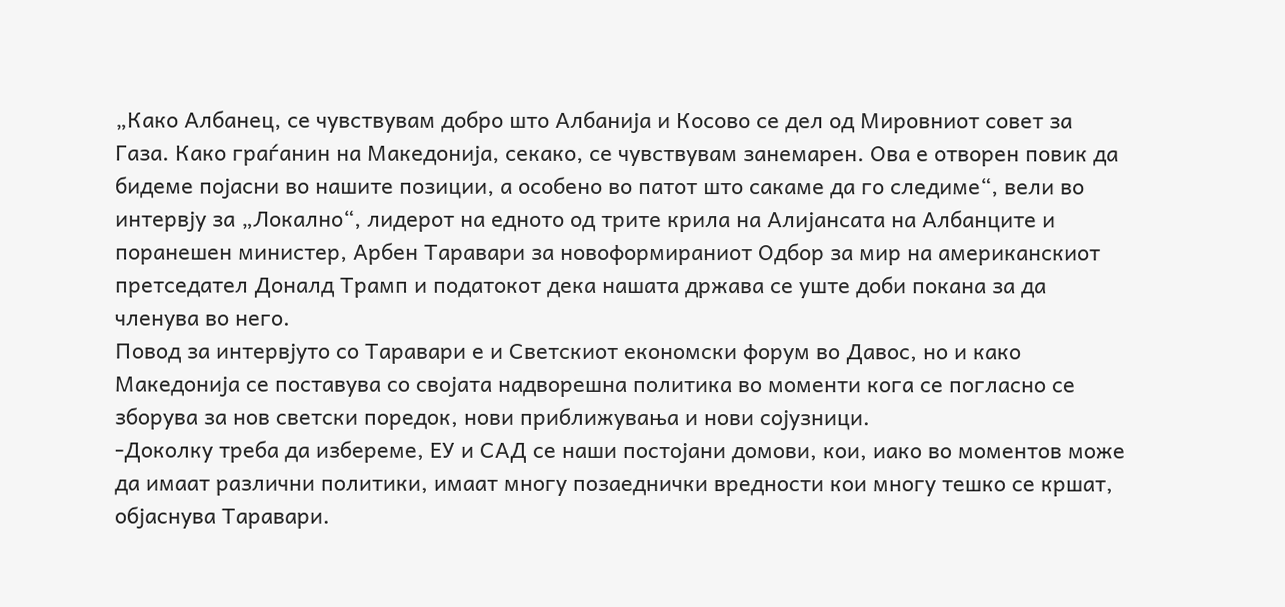„Како Албанец, се чувствувам добро што Албанија и Косово се дел од Мировниот совет за Газа. Како граѓанин на Македонија, секако, се чувствувам занемарен. Ова е отворен повик да бидеме појасни во нашите позиции, а особено во патот што сакаме да го следиме“, вели во интервју за „Локално“, лидерот на едното од трите крила на Алијансата на Албанците и поранешен министер, Арбен Таравари за новоформираниот Одбор за мир на американскиот претседател Доналд Трамп и податокот дека нашата држава се уште доби покана за да членува во него.
Повод за интервјуто со Таравари е и Светскиот економски форум во Давос, но и како Македонија се поставува со својата надворешна политика во моменти кога се погласно се зборува за нов светски поредок, нови приближувања и нови сојузници.
-Доколку треба да избереме, ЕУ и САД се наши постојани домови, кои, иако во моментов може да имаат различни политики, имаат многу позаеднички вредности кои многу тешко се кршат, објаснува Таравари.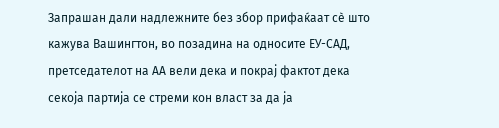Запрашан дали надлежните без збор прифаќаат сè што кажува Вашингтон, во позадина на односите ЕУ-САД, претседателот на АА вели дека и покрај фактот дека секоја партија се стреми кон власт за да ја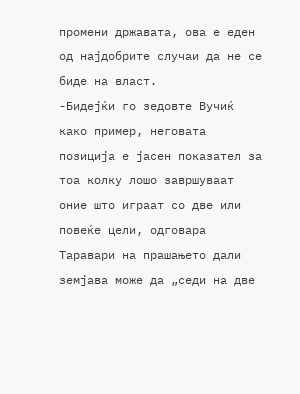промени државата, ова е еден од најдобрите случаи да не се биде на власт.
-Бидејќи го зедовте Вучиќ како пример, неговата позиција е јасен показател за тоа колку лошо завршуваат оние што играат со две или повеќе цели, одговара Таравари на прашањето дали земјава може да „седи на две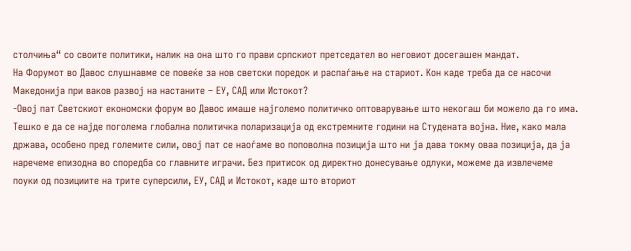столчиња“ со своите политики, налик на она што го прави српскиот претседател во неговиот досегашен мандат.
На Форумот во Давос слушнавме се повеќе за нов светски поредок и распаѓање на стариот. Кон каде треба да се насочи Македонија при ваков развој на настаните – ЕУ, САД или Истокот?
-Овој пат Светскиот економски форум во Давос имаше најголемо политичко оптоварување што некогаш би можело да го има. Тешко е да се најде поголема глобална политичка поларизација од екстремните години на Студената војна. Ние, како мала држава, особено пред големите сили, овој пат се наоѓаме во поповолна позиција што ни ја дава токму оваа позиција, да ја наречеме епизодна во споредба со главните играчи. Без притисок од директно донесување одлуки, можеме да извлечеме поуки од позициите на трите суперсили, ЕУ, САД и Истокот, каде што вториот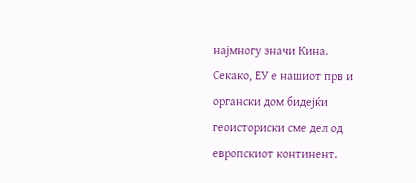најмногу значи Кина.
Секако, ЕУ е нашиот прв и органски дом бидејќи геоисториски сме дел од европскиот континент.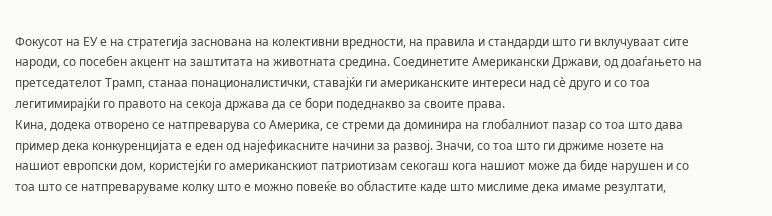Фокусот на ЕУ е на стратегија заснована на колективни вредности, на правила и стандарди што ги вклучуваат сите народи, со посебен акцент на заштитата на животната средина. Соединетите Американски Држави, од доаѓањето на претседателот Трамп, станаа понационалистички, ставајќи ги американските интереси над сè друго и со тоа легитимирајќи го правото на секоја држава да се бори подеднакво за своите права.
Кина, додека отворено се натпреварува со Америка, се стреми да доминира на глобалниот пазар со тоа што дава пример дека конкуренцијата е еден од најефикасните начини за развој. Значи, со тоа што ги држиме нозете на нашиот европски дом, користејќи го американскиот патриотизам секогаш кога нашиот може да биде нарушен и со тоа што се натпреваруваме колку што е можно повеќе во областите каде што мислиме дека имаме резултати,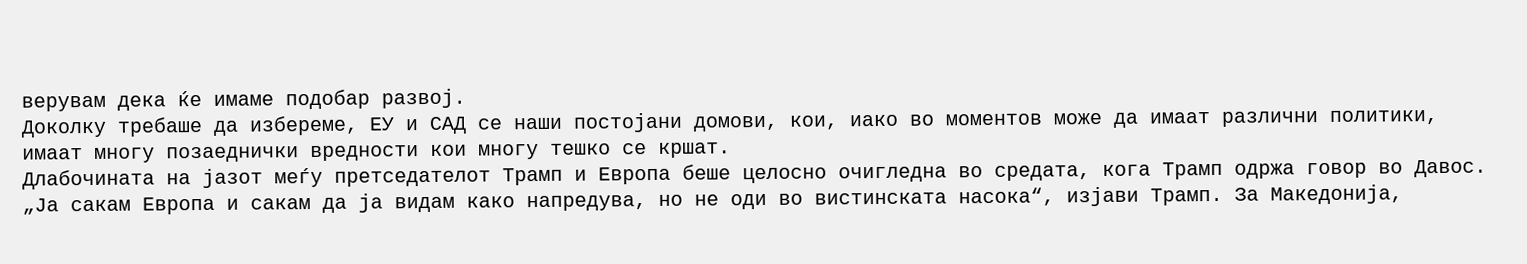верувам дека ќе имаме подобар развој.
Доколку требаше да избереме, ЕУ и САД се наши постојани домови, кои, иако во моментов може да имаат различни политики, имаат многу позаеднички вредности кои многу тешко се кршат.
Длабочината на јазот меѓу претседателот Трамп и Европа беше целосно очигледна во средата, кога Трамп одржа говор во Давос. „Ја сакам Европа и сакам да ја видам како напредува, но не оди во вистинската насока“, изјави Трамп. За Македонија,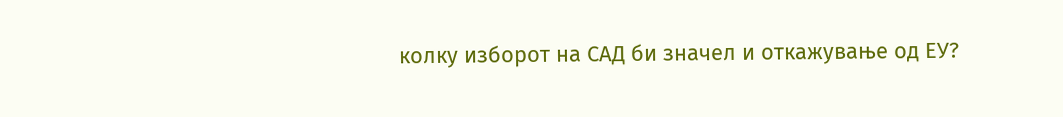колку изборот на САД би значел и откажување од ЕУ?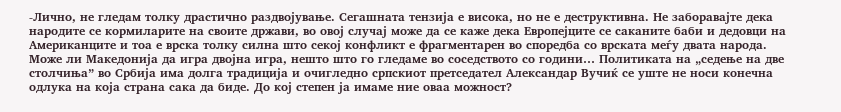-Лично, не гледам толку драстично раздвојување. Сегашната тензија е висока, но не е деструктивна. Не заборавајте дека народите се кормиларите на своите држави, во овој случај може да се каже дека Европејците се саканите баби и дедовци на Американците и тоа е врска толку силна што секој конфликт е фрагментарен во споредба со врската меѓу двата народа.
Може ли Македонија да игра двојна игра, нешто што го гледаме во соседството со години… Политиката на „седење на две столчиња” во Србија има долга традиција и очигледно српскиот претседател Александар Вучиќ се уште не носи конечна одлука на која страна сака да биде. До кој степен ја имаме ние оваа можност?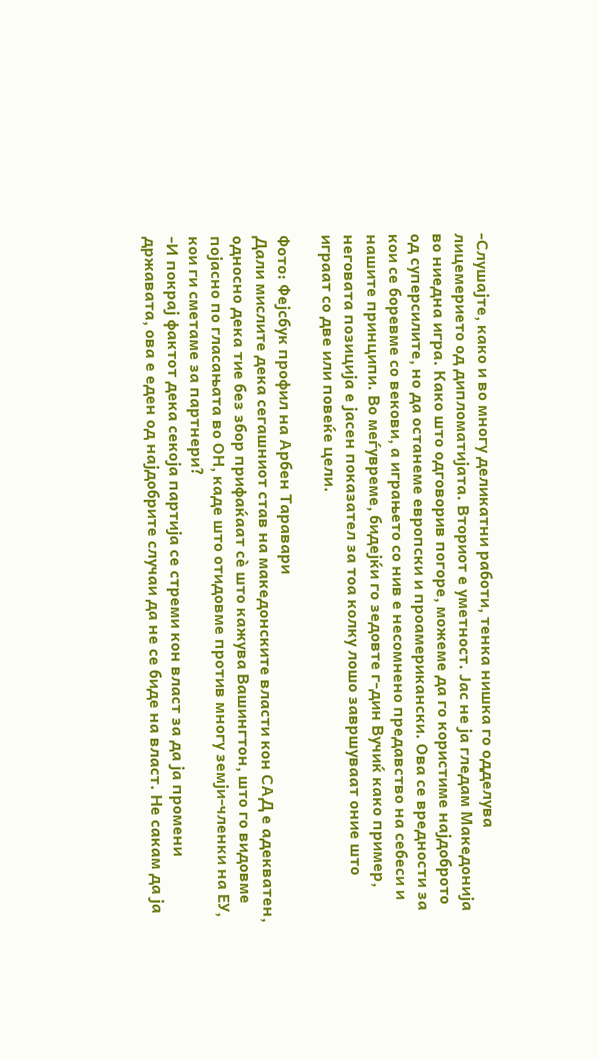-Слушајте, како и во многу деликатни работи, тенка нишка го одделува лицемерието од дипломатијата. Вториот е уметност. Јас не ја гледам Македонија во ниедна игра. Како што одговорив погоре, можеме да го користиме најдоброто од суперсилите, но да останеме европски и проамерикански. Ова се вредности за кои се боревме со векови, а играњето со нив е несомнено предавство на себеси и нашите принципи. Во меѓувреме, бидејќи го зедовте г-дин Вучиќ како пример, неговата позиција е јасен показател за тоа колку лошо завршуваат оние што играат со две или повеќе цели.

Фото: Фејсбук профил на Арбен Таравари
Дали мислите дека сегашниот став на македонските власти кон САД е адекватен, односно дека тие без збор прифаќаат сè што кажува Вашингтон, што го видовме појасно по гласањата во ОН, каде што отидовме против многу земји-членки на ЕУ, кои ги сметаме за партнери?
-И покрај фактот дека секоја партија се стреми кон власт за да ја промени државата, ова е еден од најдобрите случаи да не се биде на власт. Не сакам да ја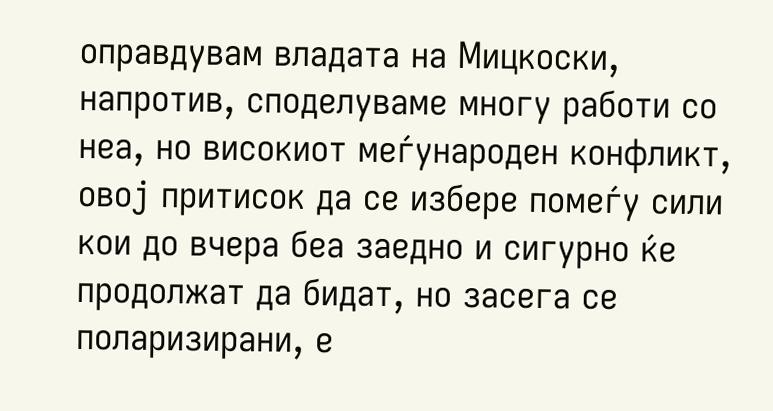оправдувам владата на Мицкоски, напротив, споделуваме многу работи со неа, но високиот меѓународен конфликт, овој притисок да се избере помеѓу сили кои до вчера беа заедно и сигурно ќе продолжат да бидат, но засега се поларизирани, е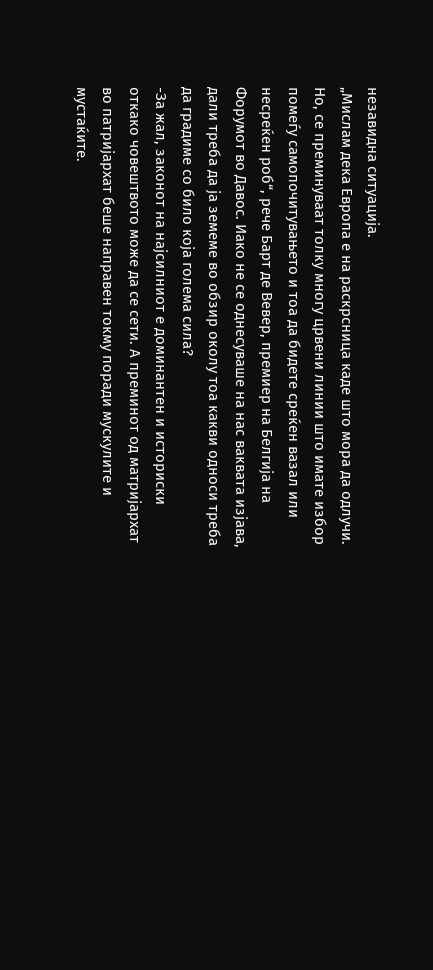незавидна ситуација.
„Мислам дека Европа е на раскрсница каде што мора да одлучи. Но, се преминуваат толку многу црвени линии што имате избор помеѓу самопочитувањето и тоа да бидете среќен вазал или несреќен роб“, рече Барт де Вевер, премиер на Белгија на Форумот во Давос. Иако не се однесуваше на нас ваквата изјава, дали треба да ја земеме во обзир околу тоа какви односи треба да градиме со било која голема сила?
-За жал, законот на најсилниот е доминантен и историски откако човештвото може да се сети. А преминот од матријархат во патријархат беше направен токму поради мускулите и мустаќите.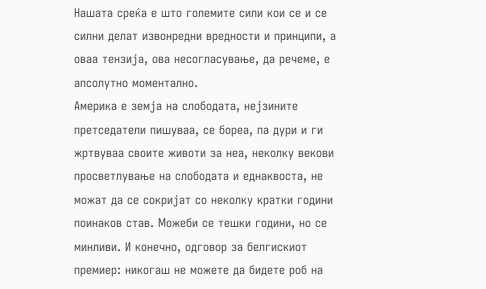Нашата среќа е што големите сили кои се и се силни делат извонредни вредности и принципи, а оваа тензија, ова несогласување, да речеме, е апсолутно моментално.
Америка е земја на слободата, нејзините претседатели пишуваа, се бореа, па дури и ги жртвуваа своите животи за неа, неколку векови просветлување на слободата и еднаквоста, не можат да се сокријат со неколку кратки години поинаков став. Можеби се тешки години, но се минливи. И конечно, одговор за белгискиот премиер: никогаш не можете да бидете роб на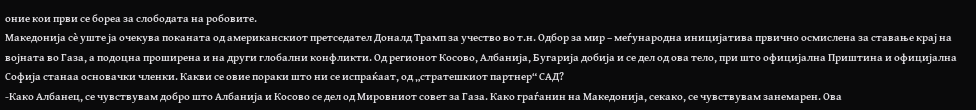оние кои први се бореа за слободата на робовите.
Македонија сè уште ја очекува поканата од американскиот претседател Доналд Трамп за учество во т.н. Одбор за мир – меѓународна иницијатива првично осмислена за ставање крај на војната во Газа, а подоцна проширена и на други глобални конфликти. Од регионот Косово, Албанија, Бугарија добија и се дел од ова тело, при што официјална Приштина и официјална Софија станаа основачки членки. Какви се овие пораки што ни се испраќаат, од „стратешкиот партнер“ САД?
-Како Албанец, се чувствувам добро што Албанија и Косово се дел од Мировниот совет за Газа. Како граѓанин на Македонија, секако, се чувствувам занемарен. Ова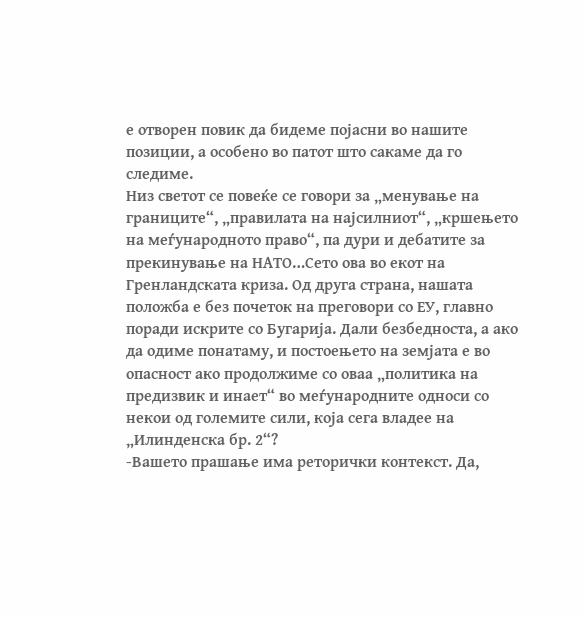е отворен повик да бидеме појасни во нашите позиции, а особено во патот што сакаме да го следиме.
Низ светот се повеќе се говори за „менување на границите“, „правилата на најсилниот“, „кршењето на меѓународното право“, па дури и дебатите за прекинување на НАТО…Сето ова во екот на Гренландската криза. Од друга страна, нашата положба е без почеток на преговори со ЕУ, главно поради искрите со Бугарија. Дали безбедноста, а ако да одиме понатаму, и постоењето на земјата е во опасност ако продолжиме со оваа „политика на предизвик и инает“ во меѓународните односи со некои од големите сили, која сега владее на „Илинденска бр. 2“?
-Вашето прашање има реторички контекст. Да,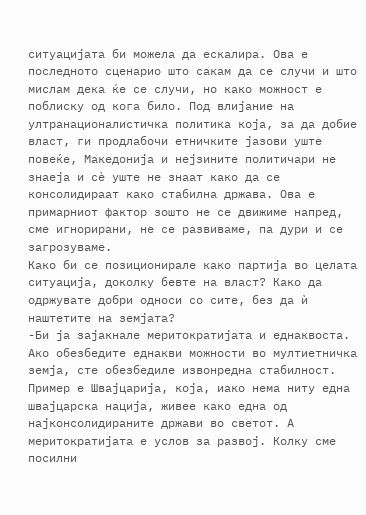ситуацијата би можела да ескалира. Ова е последното сценарио што сакам да се случи и што мислам дека ќе се случи, но како можност е поблиску од кога било. Под влијание на ултранационалистичка политика која, за да добие власт, ги продлабочи етничките јазови уште повеќе, Македонија и нејзините политичари не знаеја и сè уште не знаат како да се консолидираат како стабилна држава. Ова е примарниот фактор зошто не се движиме напред, сме игнорирани, не се развиваме, па дури и се загрозуваме.
Како би се позиционирале како партија во целата ситуација, доколку бевте на власт? Како да одржувате добри односи со сите, без да ѝ наштетите на земјата?
-Би ја зајакнале меритократијата и еднаквоста. Ако обезбедите еднакви можности во мултиетничка земја, сте обезбедиле извонредна стабилност. Пример е Швајцарија, која, иако нема ниту една швајцарска нација, живее како една од најконсолидираните држави во светот. А меритократијата е услов за развој. Колку сме посилни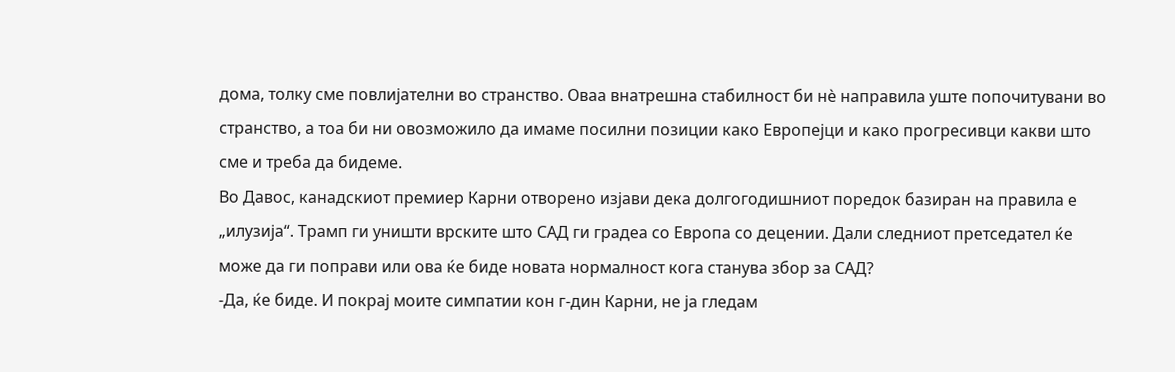дома, толку сме повлијателни во странство. Оваа внатрешна стабилност би нè направила уште попочитувани во странство, а тоа би ни овозможило да имаме посилни позиции како Европејци и како прогресивци какви што сме и треба да бидеме.
Во Давос, канадскиот премиер Карни отворено изјави дека долгогодишниот поредок базиран на правила е „илузија“. Трамп ги уништи врските што САД ги градеа со Европа со децении. Дали следниот претседател ќе може да ги поправи или ова ќе биде новата нормалност кога станува збор за САД?
-Да, ќе биде. И покрај моите симпатии кон г-дин Карни, не ја гледам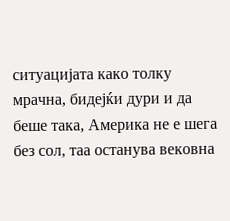ситуацијата како толку мрачна, бидејќи дури и да беше така, Америка не е шега без сол, таа останува вековна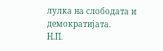лулка на слободата и демократијата.
Н.П.